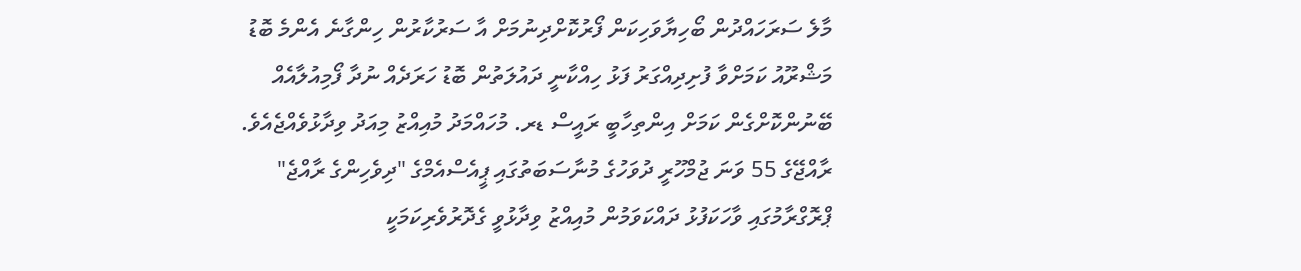މާލެ ސަރަހައްދުން ބޯހިޔާވަހިކަން ފޯރުކޮށްދިނުމަށް އާ ސަރުކާރުން ހިންގާނެ އެންމެ ބޮޑު މަޝްރޫއު ކަމަށްވާ ފުށިދިއްގަރު ފަޅު ހިއްކާނީ ދައުލަތުން ބޮޑު ހަރަދެއް ނުދާ ފޯމިއުލާއެއް ބޭނުންކޮށްގެން ކަމަށް އިންތިހާބީ ރައީސް ޑރ. މުހައްމަދު މުއިއްޒު މިއަދު ވިދާޅުވެއްޖެއެވެ.
ރާއްޖޭގެ 55 ވަނަ ޖުމްހޫރީ ދުވަހުގެ މުނާސަބަތުގައި ޕީއެސްއެމްގެ "ދިވެހިންގެ ރާއްޖެ" ޕްރޮގްރާމުގައި ވާހަކަފުޅު ދައްކަވަމުން މުއިއްޒު ވިދާޅުވީ ގެދޮރުވެރިކަމަކީ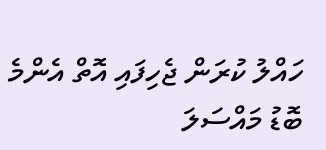ހައްލު ކުރަން ޖެހިފައި އޮތް އެންމެ ބޮޑު މައްސަލަ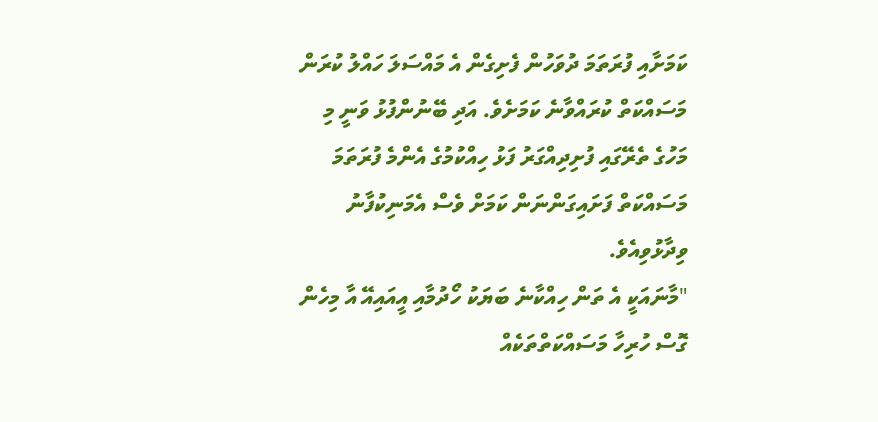ކަމަށާއި ފުރަތަމަ ދުވަހުން ފެށިގެން އެ މައްސަލަ ހައްލު ކުރަން މަސައްކަތް ކުރައްވާނެ ކަމަށެވެ. އަދި ބޭނުންފުޅު ވަނީ މި މަހުގެ ތެރޭގައި ފުށިދިއްގަރު ފަޅު ހިއްކުމުގެ އެންމެ ފުރަތަމަ މަސައްކަތް ފަށައިގަންނަން ކަމަށް ވެސް އެމަނިކުފާނު ވިދާޅުވިއެވެ.
"މާނައަކީ އެ ތަން ހިއްކާނެ ބަޔަކު ހޯދުމާއި އީއައިއޭ އާ މިހެން ގޮސް ހުރިހާ މަސައްކަތްތަކެއް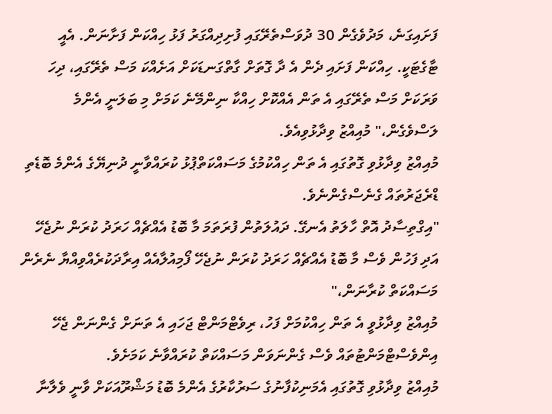ފަށައިގަނެ، މަދުވެގެން 30 ދުވަސްތެރޭގައި ފުށިދިއްގަރު ފަޅު ހިއްކަން ފަށާނަން. އެއީ ޓާގެޓަކީ. ހިއްކަން ފަށައި ދެން އެ ދާ ގޮތަށް ގާތްގަނޑަކަށް އަށެއްކަ މަސް ތެރޭގައި، ދިހަ ވަރަކަށް މަސް ތެރޭގައި އެ ތަން އެއްކޮށް ހިއްކާ ނިންމޭނެ ކަމަށް މި ބަލަނީ އެންމެ ލަސްވެގެން،" މުއިއްޒު ވިދާޅުވިއެވެ.
މުއިއްޒު ވިދާޅުވި ގޮތުގައި އެ ތަން ހިއްކުމުގެ މަސައްކަތްޕުޅު ކުރައްވާނީ ދުނިޔޭގެ އެންމެ ބޮޑެތި ޑްރެޖަރުތައް ގެނެސްގެންނެވެ.
"އިގްތިސާދު އޮތް ހާލަތު އެނގޭ. ދައުލަތުން ފުރަތަމަ މާ ބޮޑު އެއްޗެއް ހަރަދު ކުރަން ނުޖެހޭ އަދި ފަހުން ވެސް މާ ބޮޑު އެއްޗެއް ހަރަދު ކުރަން ނުޖެހޭ ފޯމިއުލާއެއް އިރާދަކުރެއްވިއްޔާ ނެރެން މަސައްކަތް ކުރާނަން،"
މުއިއްޒު ވިދާޅުވީ އެ ތަން ހިއްކުމަށް ފަހު، ރިވެޓްމަންޓް ޖަހައި އެ ތަނަށް ގެންނަން ޖެހޭ އިންވެސްޓްމަންޓުތައް ވެސް ގެންނަވަން މަސައްކަތް ކުރައްވާނެ ކަމަށެވެ.
މުއިއްޒު ވިދާޅުވި ގޮތުގައި އެމަނިކުފާނުގެ ސަރުކާރުގެ އެންމެ ބޮޑު މަޝްރޫއަކަށް ވާނީ ވެލާނާ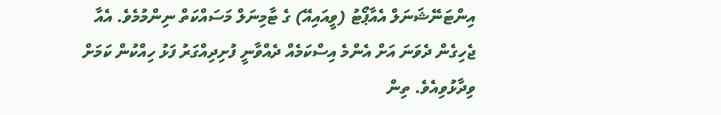އިންޓަނޭޝަނަލް އެއާޕޯޓު (ވީއައިއޭ) ގެ ޓާމިނަލް މަސައްކަތް ނިންމުމެވެ. އެއާ ޖެހިގެން ދެވަނަ އަށް އެންމެ އިސްކަމެއް ދެއްވާނީ ފުށިދިއްގަރު ފަޅު ހިއްކުން ކަމަށް ވިދާޅުވިއެވެ. ތިން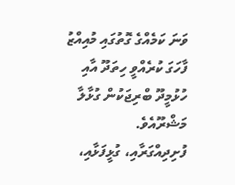ވަނަ ކަމެއްގެ ގޮތުގައި މުއިއްޒު ފާހަގަ ކުރެއްވީ ހިތަދޫ އާއި ހުޅުމީދޫ ބްރިޖަކުން ގުޅާލާ މަޝްރޫއެވެ.
ފުށިދިއްގަރާއި، ގުޅީފަޅާއި،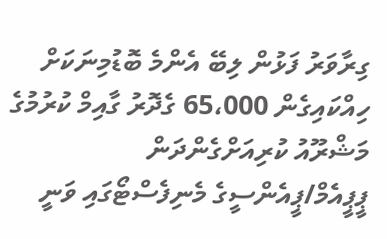ގިރާވަރު ފަޅުން ލިބޭ އެންމެ ބޮޑުމިނަކަށް ހިއްކައިގެން 65،000 ގެދޮރު ގާއިމް ކުރުމުގެ މަޝްރޫއު ކުރިއަށްގެންދަން ޕީޕީއެމް/ޕީއެންސީގެ މެނިފެސްޓޯގައި ވަނީ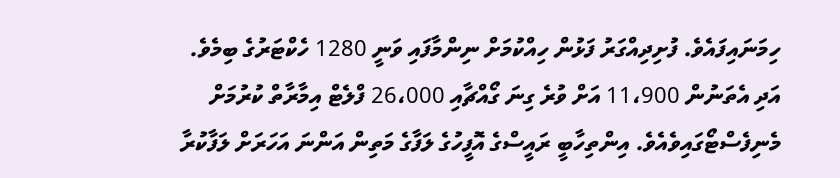ހިމަނައިފައެވެ. ފުށިދިއްގަރު ފަޅުން ހިއްކުމަށް ނިންމާފައި ވަނީ 1280 ހެކްޓަރުގެ ބިމެވެ.
އަދި އެތަނުން 11،900 އަށް ވުރެ ގިނަ ގޯއްޗާއި 26،000 ފްލެޓް އިމާރާތް ކުރުމަށް މެނިފެސްޓޯގައިވެއެވެ. އިންތިހާބީ ރައީސްގެ އޮފީހުގެ ލަފާގެ މަތިން އަންނަ އަހަރަށް ލަފާކުރާ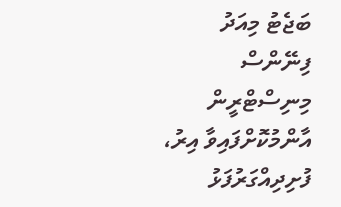ބަޖެޓު މިއަދު ފިނޭންސް މިނިސްޓްރީން އާންމުކޮށްފައިވާ އިރު، ފުށިދިއްގަރުފަޅު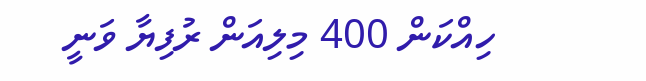ހިއްކަން 400 މިލިއަން ރުފިޔާ ވަނީ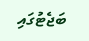ބަޖެޓުގައި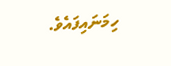ހިމަނައިފައެވެ.